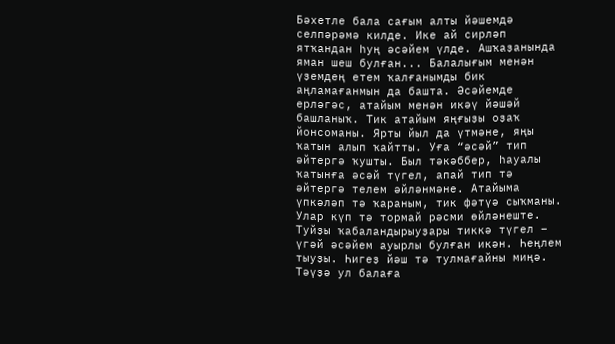Бәхетле бала сағым алты йәшемдә селпәрәмә килде. Ике ай сирләп ятҡандан һуң әсәйем үлде. Ашҡаҙанында яман шеш булған... Балалығым менән үҙемдең етем ҡалғанымды бик аңламағанмын да башта. Әсәйемде ерләгәс, атайым менән икәү йәшәй башланыҡ. Тик атайым яңғыҙы оҙаҡ йонсоманы. Ярты йыл да үтмәне, яңы ҡатын алып ҡайтты. Уға “әсәй” тип әйтергә ҡушты. Был тәкәббер, һауалы ҡатынға әсәй түгел, апай тип тә әйтергә телем әйләнмәне. Атайыма үпкәләп тә ҡараным, тик фәтүә сыҡманы. Улар күп тә тормай рәсми өйләнеште. Туйҙы ҡабаландырыуҙары тиккә түгел – үгәй әсәйем ауырлы булған икән. Һеңлем тыуҙы. Һигеҙ йәш тә тулмағайны миңә. Тәүҙә ул балаға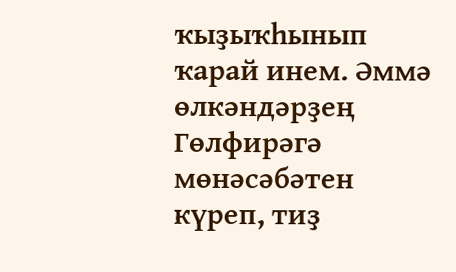ҡыҙыҡһынып ҡарай инем. Әммә өлкәндәрҙең Гөлфирәгә мөнәсәбәтен күреп, тиҙ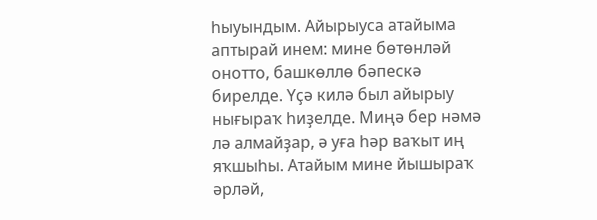һыуындым. Айырыуса атайыма аптырай инем: мине бөтөнләй онотто, башкөллө бәпескә бирелде. Үҫә килә был айырыу нығыраҡ һиҙелде. Миңә бер нәмә лә алмайҙар, ә уға һәр ваҡыт иң яҡшыһы. Атайым мине йышыраҡ әрләй,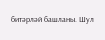битәрләй башланы. Шул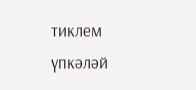тиклем үпкәләй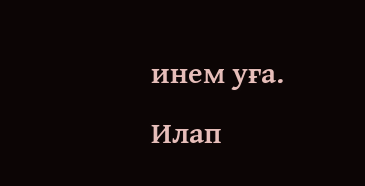инем уға. Илап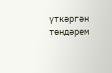үткәргән төндәрем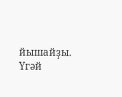йышайҙы. Үгәй